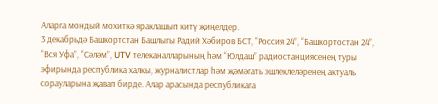Аларга мондый мохиткә яраклашып китү җиңелдер.
3 декабрьдә Башкортстан Башлыгы Радий Хәбиров БСТ, “Россия 24”, “Башкортостан 24”, “Вся Уфа”, “Сәләм”, UTV телеканалларының һәм “Юлдаш” радиостанциясенең туры эфирында республика халкы, журналистлар һәм җәмәгать эшлеклеләренең актуаль сорауларына җавап бирде. Алар арасында республикага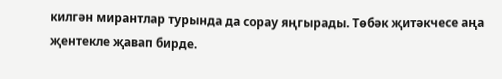килгән мирантлар турында да сорау яңгырады. Төбәк җитәкчесе аңа җентекле җавап бирде.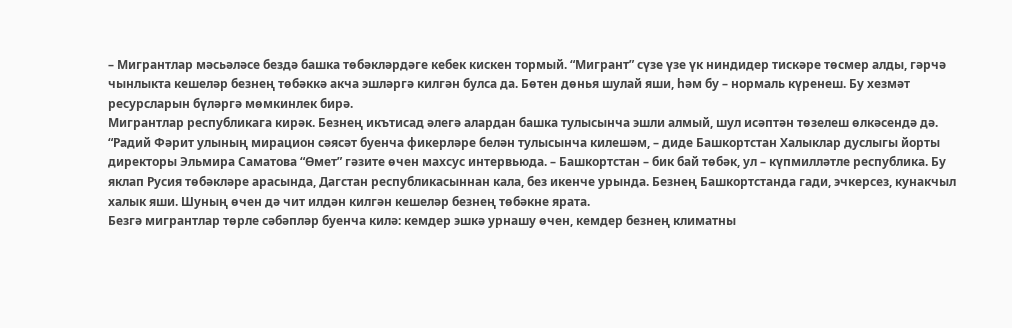– Мигрантлар мәсьәләсе бездә башка төбәкләрдәге кебек кискен тормый. “Мигрант” сүзе үзе үк ниндидер тискәре төсмер алды, гәрчә чынлыкта кешеләр безнең төбәккә акча эшләргә килгән булса да. Бөтен дөнья шулай яши, һәм бу – нормаль күренеш. Бу хезмәт ресурсларын бүләргә мөмкинлек бирә.
Мигрантлар республикага кирәк. Безнең икътисад әлегә алардан башка тулысынча эшли алмый, шул исәптән төзелеш өлкәсендә дә.
“Радий Фәрит улының мирацион сәясәт буенча фикерләре белән тулысынча килешәм, – диде Башкортстан Халыклар дуслыгы йорты директоры Эльмира Саматова “Өмет” гәзите өчен махсус интервьюда. – Башкортстан – бик бай төбәк, ул – күпмилләтле республика. Бу яклап Русия төбәкләре арасында, Дагстан республикасыннан кала, без икенче урында. Безнең Башкортстанда гади, эчкерсез, кунакчыл халык яши. Шуның өчен дә чит илдән килгән кешеләр безнең төбәкне ярата.
Безгә мигрантлар төрле сәбәпләр буенча килә: кемдер эшкә урнашу өчен, кемдер безнең климатны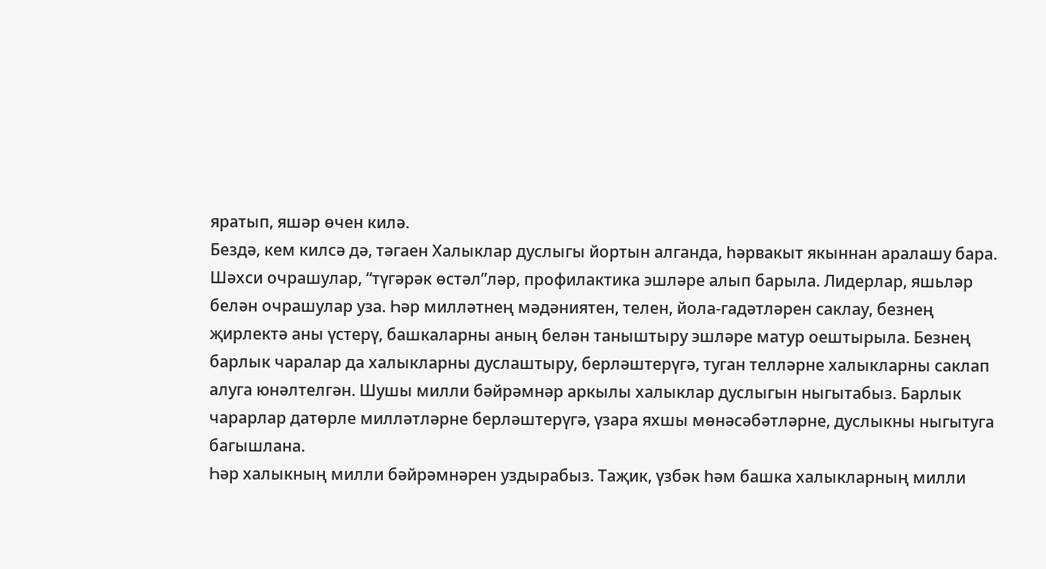яратып, яшәр өчен килә.
Бездә, кем килсә дә, тәгаен Халыклар дуслыгы йортын алганда, һәрвакыт якыннан аралашу бара. Шәхси очрашулар, “түгәрәк өстәл”ләр, профилактика эшләре алып барыла. Лидерлар, яшьләр белән очрашулар уза. Һәр милләтнең мәдәниятен, телен, йола-гадәтләрен саклау, безнең җирлектә аны үстерү, башкаларны аның белән таныштыру эшләре матур оештырыла. Безнең барлык чаралар да халыкларны дуслаштыру, берләштерүгә, туган телләрне халыкларны саклап алуга юнәлтелгән. Шушы милли бәйрәмнәр аркылы халыклар дуслыгын ныгытабыз. Барлык чарарлар датөрле милләтләрне берләштерүгә, үзара яхшы мөнәсәбәтләрне, дуслыкны ныгытуга багышлана.
Һәр халыкның милли бәйрәмнәрен уздырабыз. Таҗик, үзбәк һәм башка халыкларның милли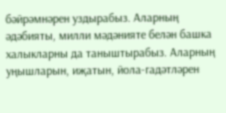бәйрәмнәрен уздырабыз. Аларның әдәбияты, милли мәдәнияте белән башка халыкларны да таныштырабыз. Аларның уңышларын, иҗатын, йола-гадәтләрен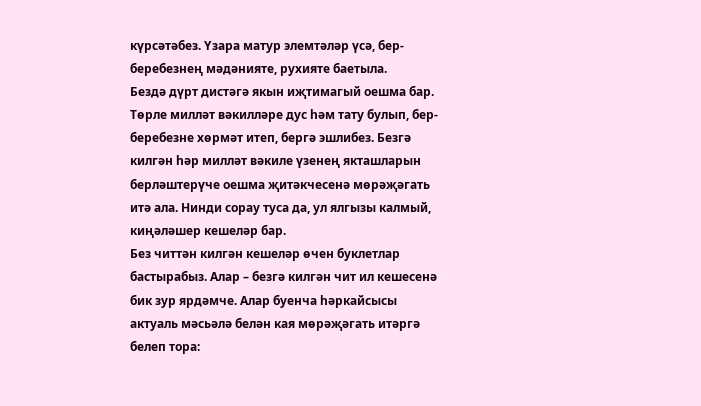күрсәтәбез. Үзара матур элемтәләр үсә, бер-беребезнең мәдәнияте, рухияте баетыла.
Бездә дүрт дистәгә якын иҗтимагый оешма бар. Төрле милләт вәкилләре дус һәм тату булып, бер-беребезне хөрмәт итеп, бергә эшлибез. Безгә килгән һәр милләт вәкиле үзенең якташларын берләштерүче оешма җитәкчесенә мөрәҗәгать итә ала. Нинди сорау туса да, ул ялгызы калмый, киңәләшер кешеләр бар.
Без читтән килгән кешеләр өчен буклетлар бастырабыз. Алар – безгә килгән чит ил кешесенә бик зур ярдәмче. Алар буенча һәркайсысы актуаль мәсьәлә белән кая мөрәҗәгать итәргә белеп тора: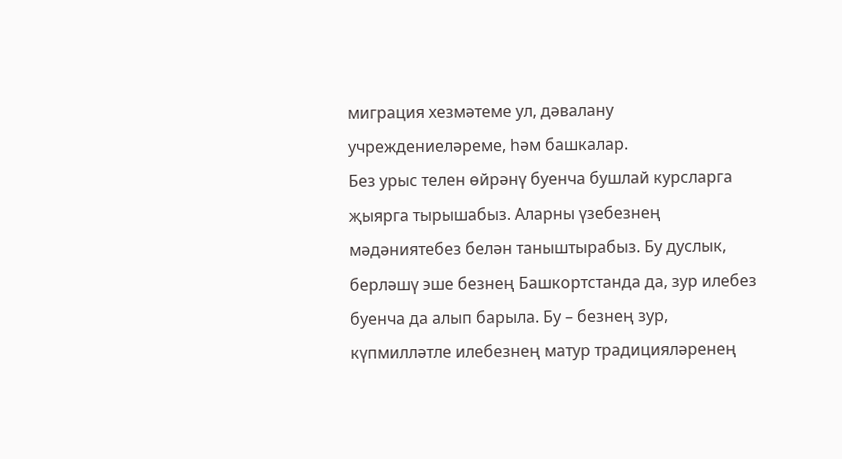миграция хезмәтеме ул, дәвалану учреждениеләреме, һәм башкалар.
Без урыс телен өйрәнү буенча бушлай курсларга җыярга тырышабыз. Аларны үзебезнең мәдәниятебез белән таныштырабыз. Бу дуслык, берләшү эше безнең Башкортстанда да, зур илебез буенча да алып барыла. Бу – безнең зур, күпмилләтле илебезнең матур традицияләренең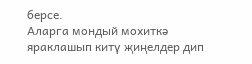берсе.
Аларга мондый мохиткә яраклашып китү җиңелдер дип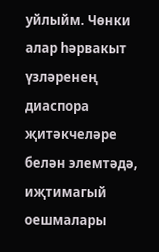уйлыйм. Чөнки алар һәрвакыт үзләренең диаспора җитәкчеләре белән элемтәдә, иҗтимагый оешмалары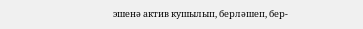эшенә актив кушылып, берләшеп, бер-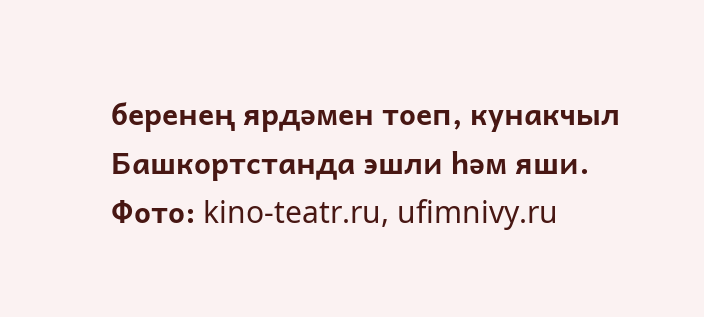беренең ярдәмен тоеп, кунакчыл Башкортстанда эшли һәм яши.
Фото: kino-teatr.ru, ufimnivy.ru